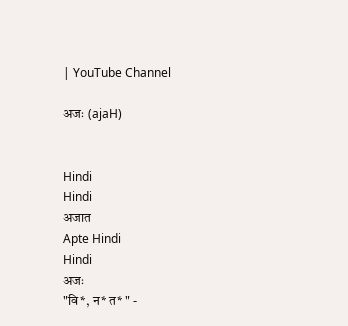| YouTube Channel

अजः (ajaH)


Hindi
Hindi
अजात
Apte Hindi
Hindi
अजः
"वि*, न* त* " -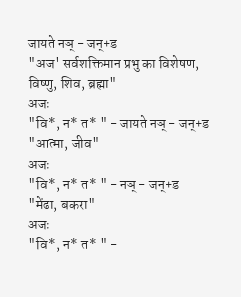जायते नञ् - जन्+ड
"अज' सर्वशक्तिमान प्रभु का विशेषण, विष्णु, शिव, ब्रह्मा"
अजः
"वि*, न* त* " - जायते नञ् - जन्+ड
"आत्मा, जीव"
अजः
"वि*, न* त* " - नञ् - जन्+ड
"मेंढा, बकरा"
अजः
"वि*, न* त* " -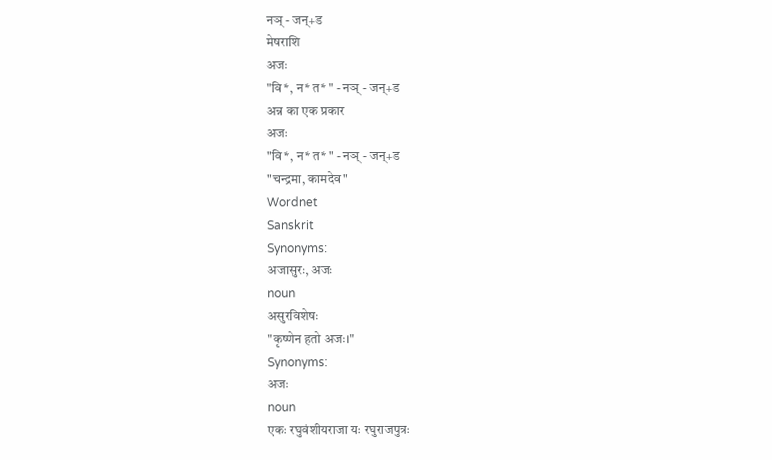नञ् - जन्+ड
मेषराशि
अजः
"वि*, न* त* " - नञ् - जन्+ड
अन्न का एक प्रकार
अजः
"वि*, न* त* " - नञ् - जन्+ड
"चन्द्रमा, कामदेव"
Wordnet
Sanskrit
Synonyms:
अजासुरः, अजः
noun
असुरविशेषः
"कृष्णेन हतो अजः।"
Synonyms:
अजः
noun
एकः रघुवंशीयराजा यः रघुराजपुत्रः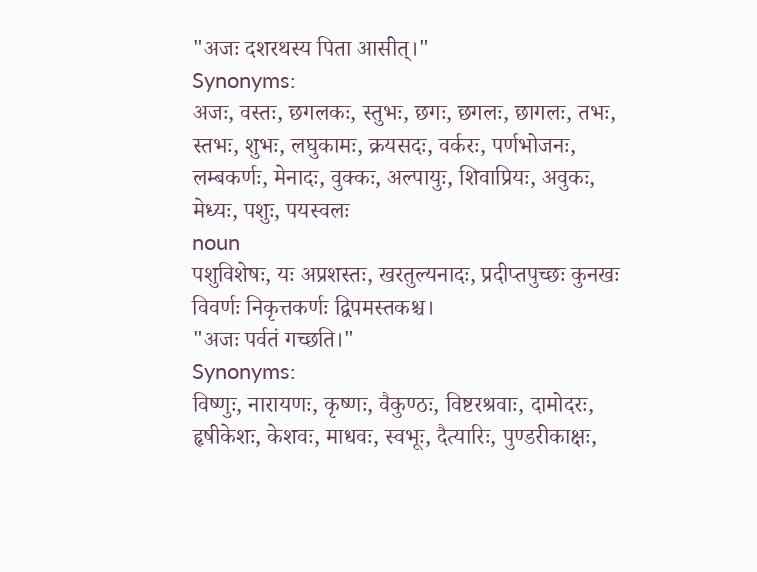"अजः दशरथस्य पिता आसीत्।"
Synonyms:
अजः, वस्तः, छगलकः, स्तुभः, छगः, छगलः, छागलः, तभः, स्तभः, शुभः, लघुकामः, क्रयसदः, वर्करः, पर्णभोजनः, लम्बकर्णः, मेनादः, वुक्कः, अल्पायुः, शिवाप्रियः, अवुकः, मेध्यः, पशुः, पयस्वलः
noun
पशुविशेषः, यः अप्रशस्तः, खरतुल्यनादः, प्रदीप्तपुच्छः कुनखः विवर्णः निकृत्तकर्णः द्विपमस्तकश्च।
"अजः पर्वतं गच्छति।"
Synonyms:
विष्णुः, नारायणः, कृष्णः, वैकुण्ठः, विष्टरश्रवाः, दामोदरः, हृषीकेशः, केशवः, माधवः, स्वभूः, दैत्यारिः, पुण्डरीकाक्षः,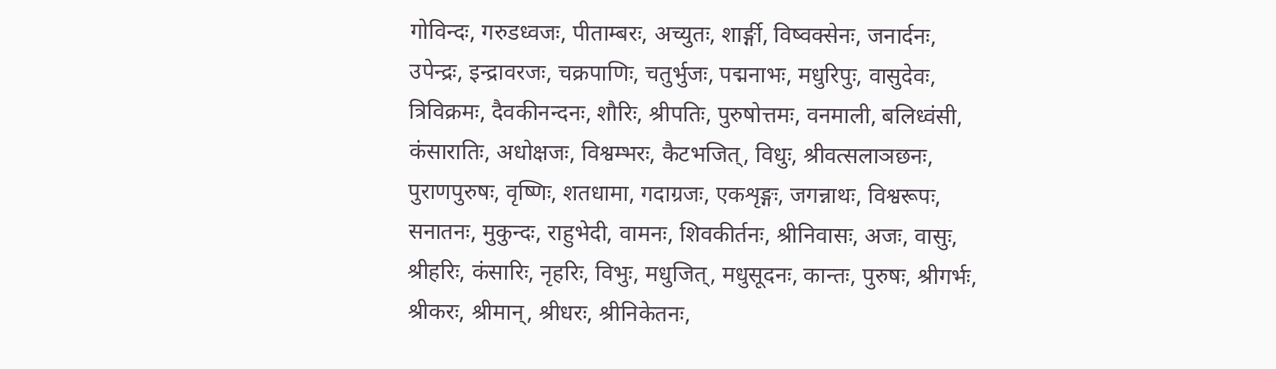गोविन्दः, गरुडध्वजः, पीताम्बरः, अच्युतः, शार्ङ्गी, विष्वक्सेनः, जनार्दनः, उपेन्द्रः, इन्द्रावरजः, चक्रपाणिः, चतुर्भुजः, पद्मनाभः, मधुरिपुः, वासुदेवः, त्रिविक्रमः, दैवकीनन्दनः, शौरिः, श्रीपतिः, पुरुषोत्तमः, वनमाली, बलिध्वंसी, कंसारातिः, अधोक्षजः, विश्वम्भरः, कैटभजित्, विधुः, श्रीवत्सलाञछनः, पुराणपुरुषः, वृष्णिः, शतधामा, गदाग्रजः, एकशृङ्गः, जगन्नाथः, विश्वरूपः, सनातनः, मुकुन्दः, राहुभेदी, वामनः, शिवकीर्तनः, श्रीनिवासः, अजः, वासुः, श्रीहरिः, कंसारिः, नृहरिः, विभुः, मधुजित्, मधुसूदनः, कान्तः, पुरुषः, श्रीगर्भः, श्रीकरः, श्रीमान्, श्रीधरः, श्रीनिकेतनः,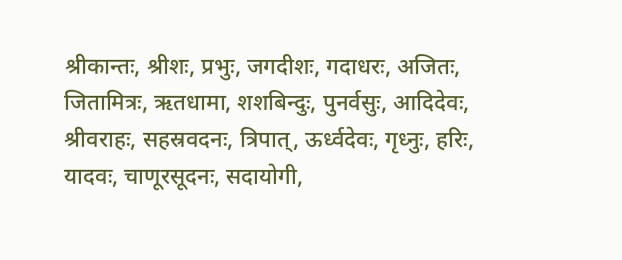श्रीकान्तः, श्रीशः, प्रभुः, जगदीशः, गदाधरः, अजितः, जितामित्रः, ऋतधामा, शशबिन्दुः, पुनर्वसुः, आदिदेवः, श्रीवराहः, सहस्रवदनः, त्रिपात्, ऊर्ध्वदेवः, गृध्नुः, हरिः, यादवः, चाणूरसूदनः, सदायोगी,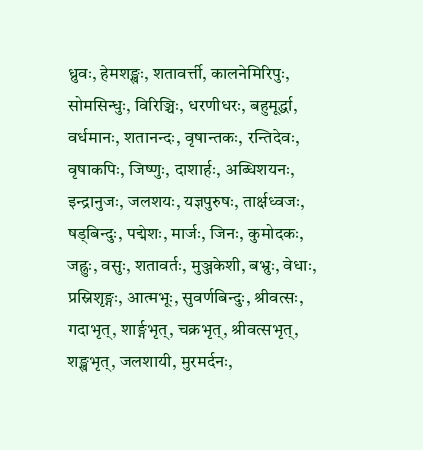ध्रुवः, हेमशङ्खः, शतावर्त्ती, कालनेमिरिपुः, सोमसिन्धुः, विरिञ्चिः, धरणीधरः, बहुमूर्द्धा, वर्धमानः, शतानन्दः, वृषान्तकः, रन्तिदेवः, वृषाकपिः, जिष्णुः, दाशार्हः, अब्धिशयनः, इन्द्रानुजः, जलशयः, यज्ञपुरुषः, तार्क्षध्वजः, षड्बिन्दुः, पद्मेशः, मार्जः, जिनः, कुमोदकः, जह्नुः, वसुः, शतावर्तः, मुञ्जकेशी, बभ्रुः, वेधाः, प्रस्निशृङ्गः, आत्मभूः, सुवर्णबिन्दुः, श्रीवत्सः, गदाभृत्, शार्ङ्गभृत्, चक्रभृत्, श्रीवत्सभृत्, शङ्खभृत्, जलशायी, मुरमर्दनः,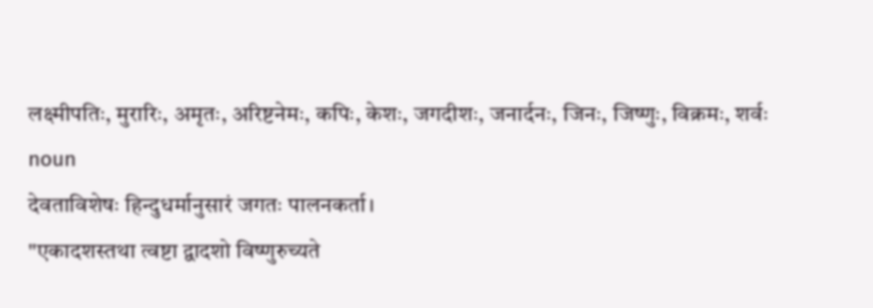लक्ष्मीपतिः, मुरारिः, अमृतः, अरिष्टनेमः, कपिः, केशः, जगदीशः, जनार्दनः, जिनः, जिष्णुः, विक्रमः, शर्वः
noun
देवताविशेषः हिन्दुधर्मानुसारं जगतः पालनकर्ता।
"एकादशस्तथा त्वष्टा द्वादशो विष्णुरुच्यते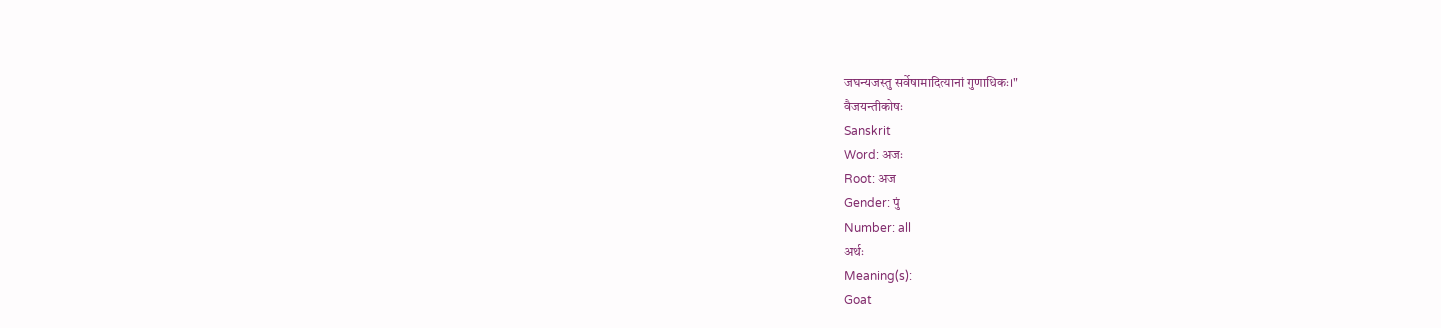जघन्यजस्तु सर्वेषामादित्यानां गुणाधिकः।"
वैजयन्तीकोषः
Sanskrit
Word: अजः
Root: अज
Gender: पुं
Number: all
अर्थः
Meaning(s):
Goat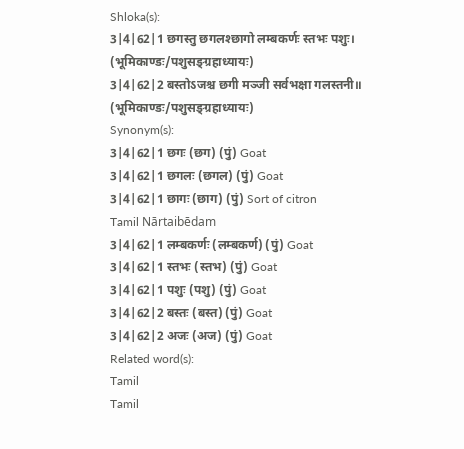Shloka(s):
3|4|62|1 छगस्तु छगलश्छागो लम्बकर्णः स्तभः पशुः। (भूमिकाण्डः/पशुसङ्ग्रहाध्यायः)
3|4|62|2 बस्तोऽजश्च छगी मञ्जी सर्वभक्षा गलस्तनी॥ (भूमिकाण्डः/पशुसङ्ग्रहाध्यायः)
Synonym(s):
3|4|62|1 छगः (छग) (पुं) Goat
3|4|62|1 छगलः (छगल) (पुं) Goat
3|4|62|1 छागः (छाग) (पुं) Sort of citron
Tamil Nārtaibēdam
3|4|62|1 लम्बकर्णः (लम्बकर्ण) (पुं) Goat
3|4|62|1 स्तभः (स्तभ) (पुं) Goat
3|4|62|1 पशुः (पशु) (पुं) Goat
3|4|62|2 बस्तः (बस्त) (पुं) Goat
3|4|62|2 अजः (अज) (पुं) Goat
Related word(s):
Tamil
Tamil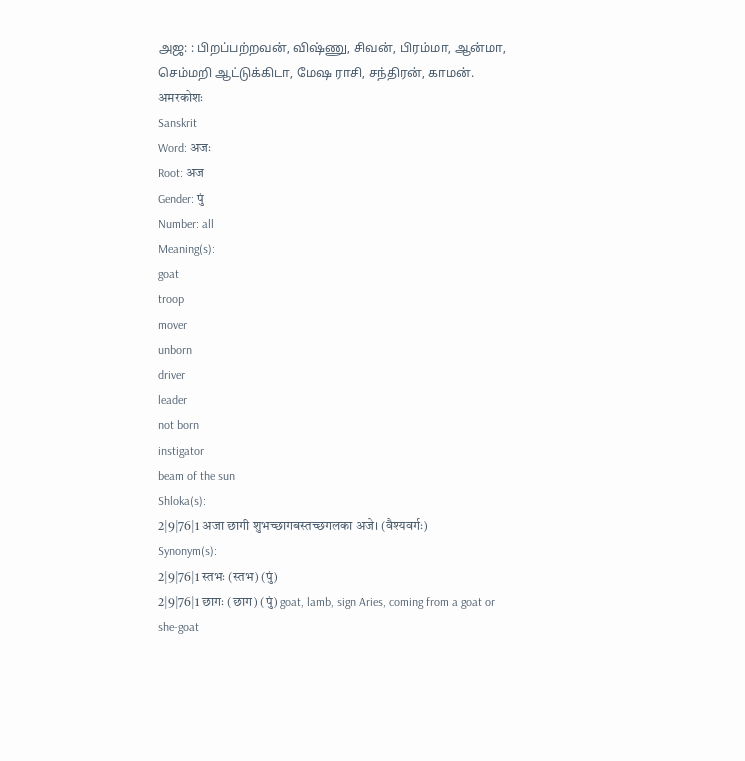அஜ: : பிறப்பற்றவன், விஷ்ணு, சிவன், பிரம்மா, ஆன்மா, செம்மறி ஆட்டுக்கிடா, மேஷ ராசி, சந்திரன், காமன்.
अमरकोशः
Sanskrit
Word: अजः
Root: अज
Gender: पुं
Number: all
Meaning(s):
goat
troop
mover
unborn
driver
leader
not born
instigator
beam of the sun
Shloka(s):
2|9|76|1 अजा छागी शुभच्छागबस्तच्छगलका अजे। (वैश्यवर्गः)
Synonym(s):
2|9|76|1 स्तभः (स्तभ) (पुं)
2|9|76|1 छागः (छाग) (पुं) goat, lamb, sign Aries, coming from a goat or she-goat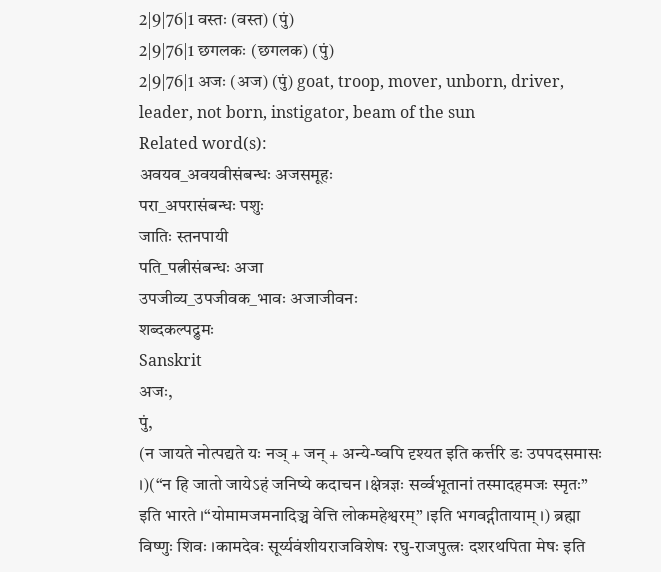2|9|76|1 वस्तः (वस्त) (पुं)
2|9|76|1 छगलकः (छगलक) (पुं)
2|9|76|1 अजः (अज) (पुं) goat, troop, mover, unborn, driver, leader, not born, instigator, beam of the sun
Related word(s):
अवयव_अवयवीसंबन्धः अजसमूहः
परा_अपरासंबन्धः पशुः
जातिः स्तनपायी
पति_पत्नीसंबन्धः अजा
उपजीव्य_उपजीवक_भावः अजाजीवनः
शब्दकल्पद्रुमः
Sanskrit
अजः,
पुं,
(न जायते नोत्पद्यते यः नञ् + जन् + अन्ये-ष्वपि दृश्यत इति कर्त्तरि डः उपपदसमासः ।)(“न हि जातो जायेऽहं जनिष्ये कदाचन ।क्षेत्रज्ञः सर्व्वभूतानां तस्मादहमजः स्मृतः”
इति भारते ।“योमामजमनादिञ्च वेत्ति लोकमहेश्वरम्” ।इति भगवद्गीतायाम् ।) ब्रह्मा विष्णुः शिवः ।कामदेवः सूर्य्यवंशीयराजविशेषः रघु-राजपुत्त्रः दशरथपिता मेषः इति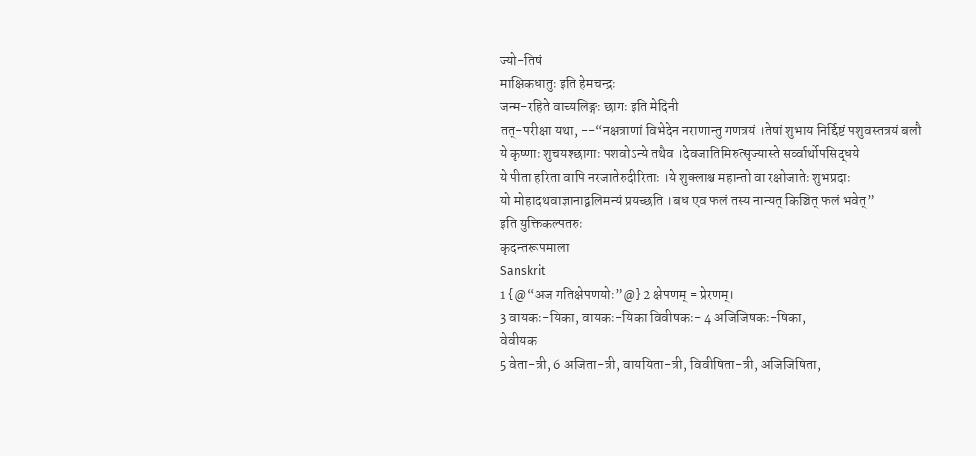ज्यो-तिषं
माक्षिकधातुः इति हेमचन्द्रः
जन्म-रहिते वाच्यलिङ्गः छागः इति मेदिनी
तत्-परीक्षा यथा, --“नक्षत्राणां विभेदेन नराणान्तु गणत्रयं ।तेषां शुभाय निर्द्दिष्टं पशुवस्तत्रयं बलौ
ये कृष्णाः शुचयश्छागाः पशवोऽन्ये तथैव ।देवजातिमिरुत्सृज्यास्ते सर्व्वार्थोपसिद्धये
ये पीता हरिता वापि नरजातेरुदीरिताः ।ये शुक्लाश्च महान्तो वा रक्षोजातेः शुभप्रदाः
यो मोहादथवाज्ञानाद्वलिमन्यं प्रयच्छति ।बध एव फलं तस्य नान्यत् किञ्चित् फलं भवेत्”
इति युक्तिकल्पतरुः
कृदन्तरूपमाला
Sanskrit
1 {@“अज गतिक्षेपणयोः”@} 2 क्षेपणम् = प्रेरणम्।
3 वायकः-यिका, वायकः-यिका विवीषकः- 4 अजिजिषकः-षिका,
वेवीयक
5 वेता-त्री, 6 अजिता-त्री, वाययिता-त्री, विवीषिता-त्री, अजिजिषिता,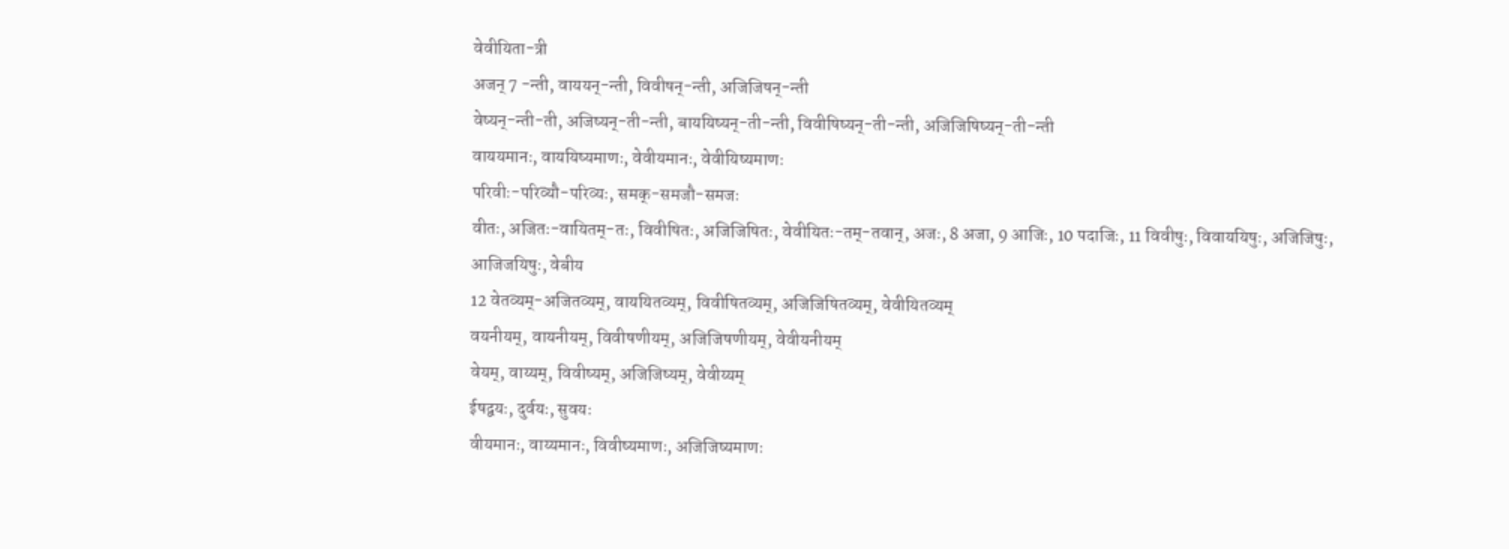वेवीयिता-त्री
अजन् 7 -न्ती, वाययन्-न्ती, विवीषन्-न्ती, अजिजिषन्-न्ती
वेष्यन्-न्ती-ती, अजिष्यन्-ती-न्ती, बाययिष्यन्-ती-न्ती, विवीषिष्यन्-ती-न्ती, अजिजिषिष्यन्-ती-न्ती
वाययमानः, वाययिष्यमाणः, वेवीयमानः, वेवीयिष्यमाणः
परिवीः-परिव्यौ-परिव्यः, समक्-समजौ-समजः
वीतः, अजितः-वायितम्-तः, विवीषितः, अजिजिषितः, वेवीयितः-तम्-तवान्, अजः, 8 अजा, 9 आजिः, 10 पदाजिः, 11 विवीषुः, विवाययिषुः, अजिजिषुः, आजिजयिषुः, वेबीय
12 वेतव्यम्-अजितव्यम्, वाययितव्यम्, विवीषितव्यम्, अजिजिषितव्यम्, वेवीयितव्यम्
वयनीयम्, वायनीयम्, विवीषणीयम्, अजिजिषणीयम्, वेवीयनीयम्
वेयम्, वाय्यम्, विवीष्यम्, अजिजिष्यम्, वेवीय्यम्
ईषद्वयः, दुर्वयः, सुवयः
वीयमानः, वाय्यमानः, विवीष्यमाणः, अजिजिष्यमाणः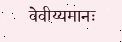वेवीय्यमानः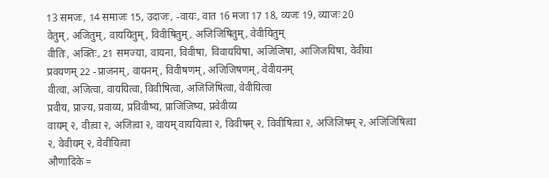13 समजः, 14 समाजः 15, उदाजः, -वायः, वात 16 मजा 17 18, व्यजः 19, व्याजः 20
वेतुम्, अजितुम्, वाययितुम्, विवीषितुम्, अजिजिषितुम्, वेवीयितुम्
वीतिः, अक्तिः, 21 समज्या, वायना, विवीषा, विवाययिषा, अजिजिषा, आजिजयिषा, वेवीया
प्रवयणम् 22 -प्राजनम्, वायनम्, विवीषणम्, अजिजिषणम्, वेवीयनम्
वीत्वा, अजित्वा, वाययित्वा, विवीषित्वा, अजिजिषित्वा, वेवीयित्वा
प्रवीय, प्राज्य, प्रवाय्य, प्रविवीष्य, प्राजिजिष्य, प्रवेवीय्य
वायम् २, वीत्वा २, अजित्वा २, वायम् वाययित्वा २, विवीषम् २, विवीषित्वा २, अजिजिषम् २, अजिजिषित्वा २, वेवीयम् २, वेवीयित्वा
औणादिके =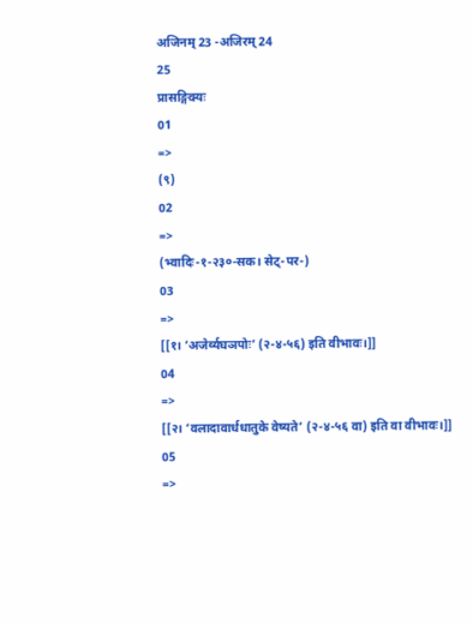अजिनम् 23 -अजिरम् 24
25
प्रासङ्गिक्यः
01
=>
(९)
02
=>
(भ्वादिः-१-२३०-सक। सेट्-पर-)
03
=>
[[१। ‘अजेर्व्यघञपोः’ (२-४-५६) इति वीभावः।]]
04
=>
[[२। ‘वलादावार्धधातुके वेष्यते’ (२-४-५६ वा) इति वा वीभावः।]]
05
=>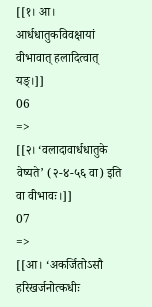[[१। आ। आर्धधातुकविवक्षायां वीभावात् हलादित्वात् यङ्।]]
06
=>
[[२। ‘वलादावार्धधातुके वेष्यते’ (२-४-५६ वा) इति वा वीभावः।]]
07
=>
[[आ। ‘अकर्जितोऽसौ हरिखर्जनोत्कधीः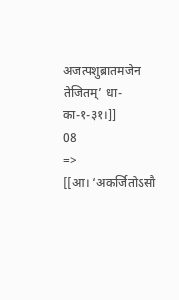अजत्पशुब्रातमजेन तेजितम्’ धा-का-१-३१।]]
08
=>
[[आ। ‘अकर्जितोऽसौ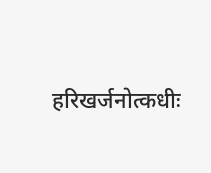हरिखर्जनोत्कधीः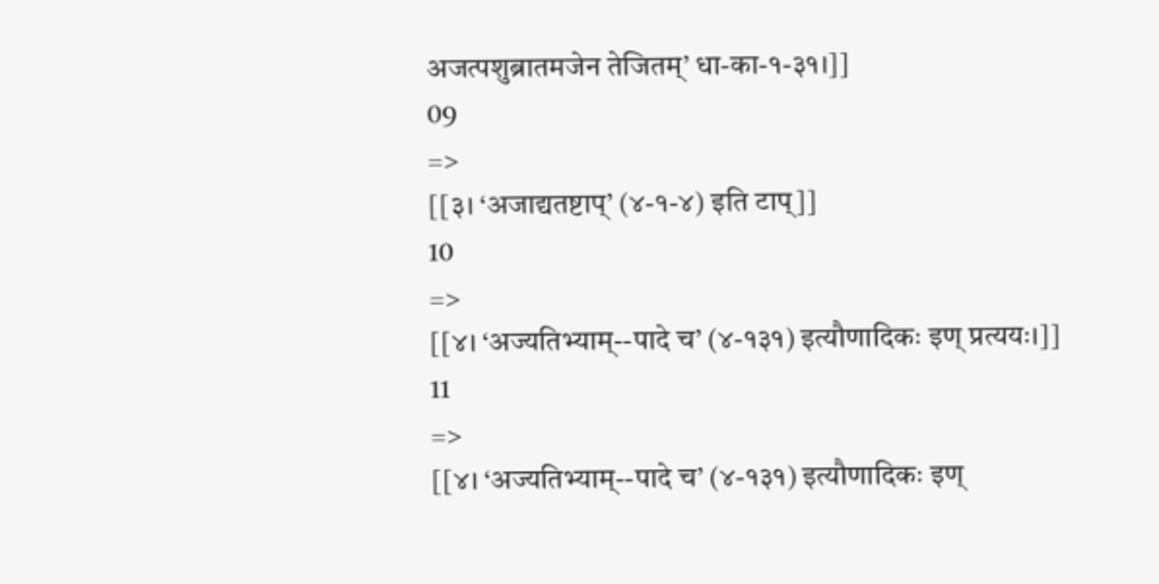अजत्पशुब्रातमजेन तेजितम्’ धा-का-१-३१।]]
09
=>
[[३। ‘अजाद्यतष्टाप्’ (४-१-४) इति टाप्]]
10
=>
[[४। ‘अज्यतिभ्याम्--पादे च’ (४-१३१) इत्यौणादिकः इण् प्रत्ययः।]]
11
=>
[[४। ‘अज्यतिभ्याम्--पादे च’ (४-१३१) इत्यौणादिकः इण्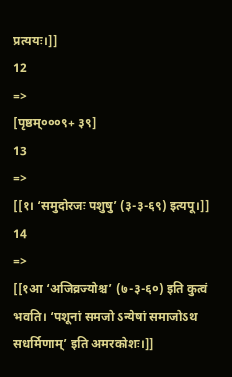प्रत्ययः।]]
12
=>
[पृष्ठम्०००९+ ३९]
13
=>
[[१। ‘समुदोरजः पशुषु’ (३-३-६९) इत्यपू।]]
14
=>
[[१आ ‘अजिव्रज्योश्च’ (७-३-६०) इति कुत्वं भवति। ‘पशूनां समजो ऽन्येषां समाजोऽथ सधर्मिणाम्’ इति अमरकोशः।]]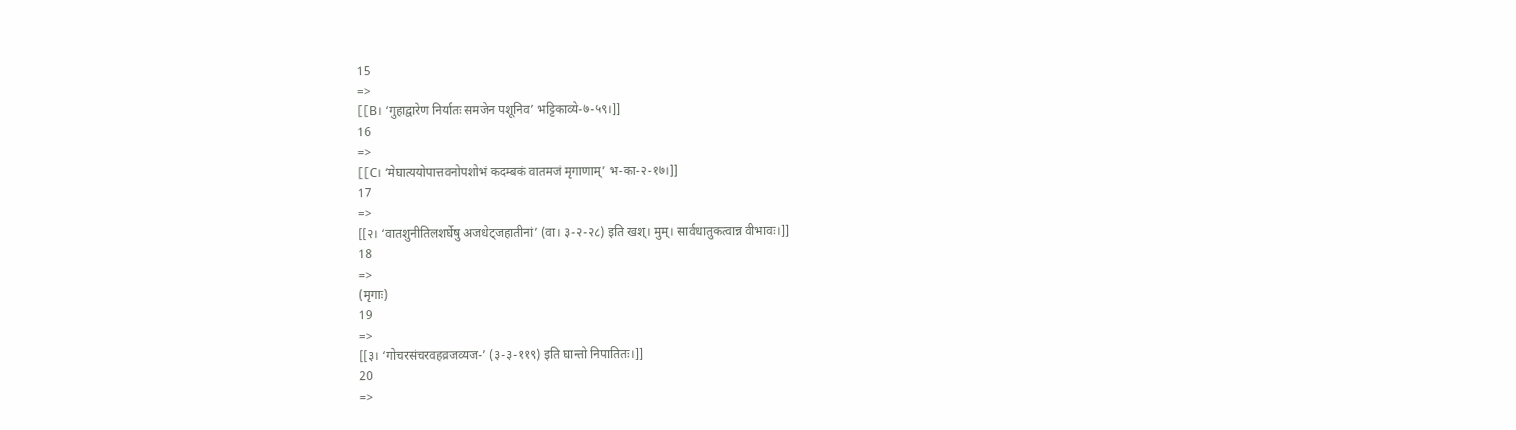15
=>
[[B। ‘गुहाद्वारेण निर्यातः समजेन पशूनिव’ भट्टिकाव्ये-७-५९।]]
16
=>
[[C। ‘मेघात्ययोपात्तवनोपशोभं कदम्बकं वातमजं मृगाणाम्’ भ-का-२-१७।]]
17
=>
[[२। ‘वातशुनीतिलशर्घेषु अजधेट्जहातीनां’ (वा। ३-२-२८) इति खश्। मुम्। सार्वधातुकत्वान्न वीभावः।]]
18
=>
(मृगाः)
19
=>
[[३। ‘गोचरसंचरवहव्रजव्यज-’ (३-३-११९) इति घान्तो निपातितः।]]
20
=>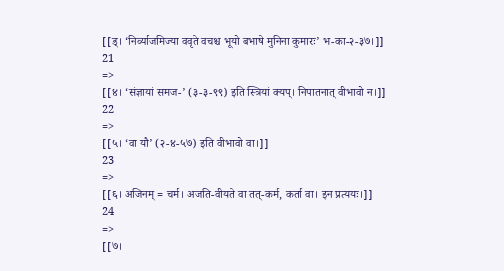[[ड्। ‘निर्व्याजमिज्या ववृते वचश्च भूयो बभाषे मुनिना कुमारः’ भ-का-२-३७।]]
21
=>
[[४। ‘संज्ञायां समज-’ (३-३-९९) इति स्त्रियां क्यप्। निपातनात् वीभावो न।]]
22
=>
[[५। ‘वा यौ’ (२-४-५७) इति वीभावो वा।]]
23
=>
[[६। अजिनम् = चर्म। अजति-वीयते वा तत्-कर्म, कर्ता वा। इन प्रत्ययः।]]
24
=>
[[७।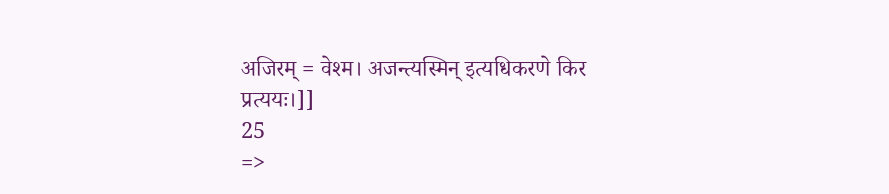अजिरम् = वेश्म। अजन्त्यस्मिन् इत्यधिकरणे किर प्रत्ययः।]]
25
=>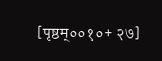[पृष्ठम्००१०+ २७]